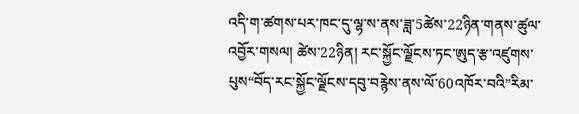འདི་ག་ཚགས་པར་ཁང་དུ་ལྷ་ས་ནས་ཟླ་5ཚེས་22ཉིན་གནས་ཚུལ་འབྱོར་གསལ། ཚེས་22ཉིན། རང་སྐྱོང་ལྗོངས་ཏང་ཨུད་རྩ་འཛུགས་པུས“བོད་རང་སྐྱོང་ལྗོངས་དབུ་བརྙེས་ནས་ལོ་60འཁོར་བའི”རིམ་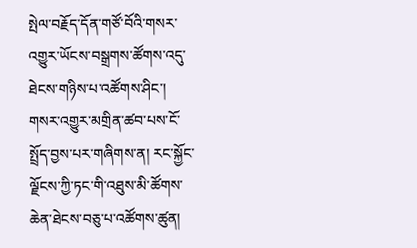སྤེལ་བརྗོད་དོན་གཙོ་བོའི་གསར་འགྱུར་ཡོངས་བསྒྲགས་ཚོགས་འདུ་ཐེངས་གཉིས་པ་འཚོགས་ཤིང་། གསར་འགྱུར་མགྲིན་ཚབ་པས་ངོ་སྤྲོད་བྱས་པར་གཞིགས་ན། རང་སྐྱོང་ལྗོངས་ཀྱི་ཏང་གི་འཐུས་མི་ཚོགས་ཆེན་ཐེངས་བཅུ་པ་འཚོགས་ཚུན།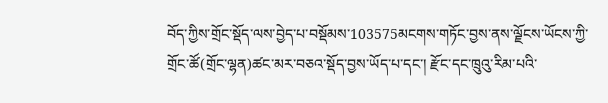བོད་ཀྱིས་གྲོང་སྡོད་ལས་བྱེད་པ་བསྡོམས་103575མངགས་གཏོང་བྱས་ནས་ལྗོངས་ཡོངས་ཀྱི་གྲོང་ཚོ(གྲོང་ལྷན)ཚང་མར་བཅའ་སྡོད་བྱས་ཡོད་པ་དང་། རྫོང་དང་ཁྲུའུ་རིམ་པའི་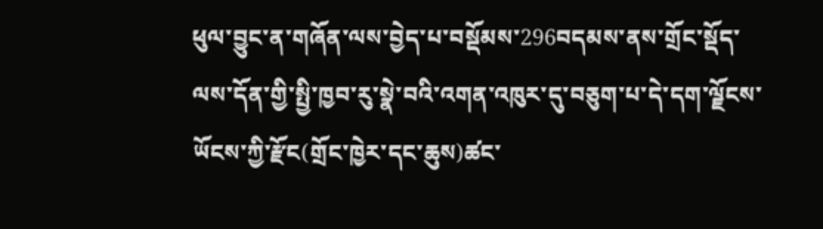ཕུལ་བྱུང་ན་གཞོན་ལས་བྱེད་པ་བསྡོམས་296བདམས་ནས་གྲོང་སྡོད་ལས་དོན་གྱི་སྤྱི་ཁྱབ་རུ་སྣེ་བའི་འགན་འཁུར་དུ་བཅུག་པ་དེ་དག་ལྗོངས་ཡོངས་ཀྱི་རྫོང(གྲོང་ཁྱེར་དང་ཆུས)ཚང་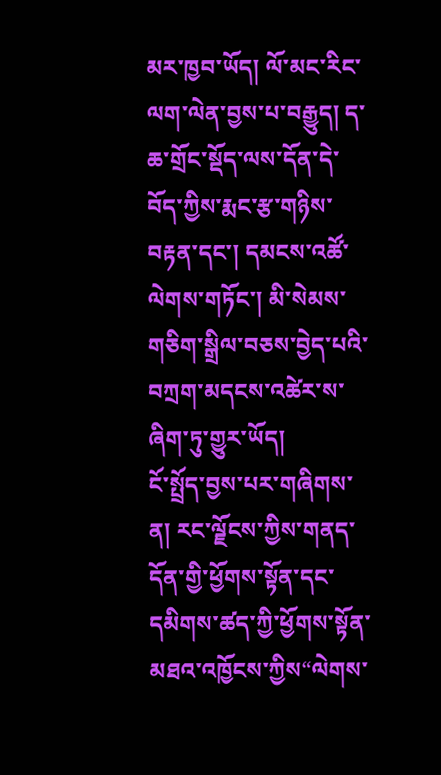མར་ཁྱབ་ཡོད། ལོ་མང་རིང་ལག་ལེན་བྱས་པ་བརྒྱུད། ད་ཆ་གྲོང་སྡོད་ལས་དོན་དེ་བོད་ཀྱིས་རྨང་རྩ་གཉིས་བརྟན་དང་། དམངས་འཚོ་ལེགས་གཏོང་། མི་སེམས་གཅིག་སྒྲིལ་བཅས་བྱེད་པའི་བཀྲག་མདངས་འཚེར་ས་ཞིག་ཏུ་གྱུར་ཡོད།
ངོ་སྤྲོད་བྱས་པར་གཞིགས་ན། རང་ལྗོངས་ཀྱིས་གནད་དོན་གྱི་ཕྱོགས་སྟོན་དང་དམིགས་ཚད་ཀྱི་ཕྱོགས་སྟོན་མཐའ་འཁྱོངས་ཀྱིས“ལེགས་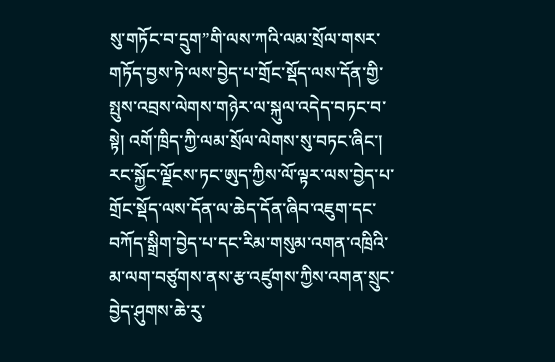སུ་གཏོང་བ་དྲུག”གི་ལས་ཀའི་ལམ་སྲོལ་གསར་གཏོད་བྱས་ཏེ་ལས་བྱེད་པ་གྲོང་སྡོད་ལས་དོན་གྱི་སྤུས་འབྲས་ལེགས་གཉེར་ལ་སྐུལ་འདེད་བཏང་བ་སྟེ། འགོ་ཁྲིད་ཀྱི་ལམ་སྲོལ་ལེགས་སུ་བཏང་ཞིང་། རང་སྐྱོང་ལྗོངས་ཏང་ཨུད་ཀྱིས་ལོ་ལྟར་ལས་བྱེད་པ་གྲོང་སྡོད་ལས་དོན་ལ་ཆེད་དོན་ཞིབ་འཇུག་དང་བཀོད་སྒྲིག་བྱེད་པ་དང་རིམ་གསུམ་འགན་འཁྲིའི་མ་ལག་བཙུགས་ནས་རྩ་འཛུགས་ཀྱིས་འགན་སྲུང་བྱེད་ཤུགས་ཆེ་རུ་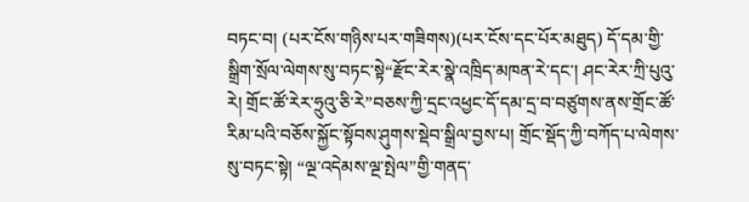བཏང་བ། (པར་ངོས་གཉིས་པར་གཟིགས)(པར་ངོས་དང་པོར་མཐུད) དོ་དམ་གྱི་སྒྲིག་སྲོལ་ལེགས་སུ་བཏང་སྟེ“རྫོང་རེར་སྣེ་འཁྲིད་མཁན་རེ་དང་། ཤང་རེར་ཀྲི་པུའུ་རེ། གྲོང་ཚོ་རེར་ཧྲུའུ་ཅི་རེ”བཅས་ཀྱི་དྲང་འཕྱང་དོ་དམ་དྲ་བ་བཙུགས་ནས་གྲོང་ཚོ་རིམ་པའི་བཅོས་སྐྱོང་སྟོབས་ཤུགས་སྡེབ་སྒྲིལ་བྱས་པ། གྲོང་སྡོད་ཀྱི་བཀོད་པ་ལེགས་སུ་བཏང་སྟེ། “ལྔ་འདེམས་ལྔ་སྤེལ”གྱི་གནད་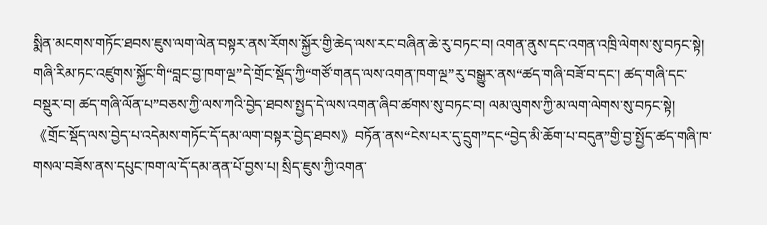སྨིན་མངགས་གཏོང་ཐབས་ཇུས་ལག་ལེན་བསྟར་ནས་རོགས་སྐྱོར་གྱི་ཆེད་ལས་རང་བཞིན་ཆེ་རུ་བཏང་བ། འགན་ནུས་དང་འགན་འཁྲི་ལེགས་སུ་བཏང་སྟེ། གཞི་རིམ་ཏང་འཛུགས་སྐྱོང་གི“བླང་བྱ་ཁག་ལྔ”དེ་གྲོང་སྡོད་ཀྱི“གཙོ་གནད་ལས་འགན་ཁག་ལྔ”རུ་བསྒྱུར་ནས“ཚད་གཞི་བཟོ་བ་དང་། ཚད་གཞི་དང་བསྡུར་བ། ཚད་གཞི་ལོན་པ”བཅས་ཀྱི་ལས་ཀའི་བྱེད་ཐབས་སྤྱད་དེ་ལས་འགན་ཞིབ་ཚགས་སུ་བཏང་བ། ལམ་ལུགས་ཀྱི་མ་ལག་ལེགས་སུ་བཏང་སྟེ། 《གྲོང་སྡོད་ལས་བྱེད་པ་འདེམས་གཏོང་དོ་དམ་ལག་བསྟར་བྱེད་ཐབས》བཏོན་ནས“ངེས་པར་དུ་དྲུག”དང“བྱེད་མི་ཆོག་པ་བདུན”གྱི་བྱ་སྤྱོད་ཚད་གཞི་ཁ་གསལ་བཟོས་ནས་དཔུང་ཁག་ལ་དོ་དམ་ནན་པོ་བྱས་པ། སྲིད་ཇུས་ཀྱི་འགན་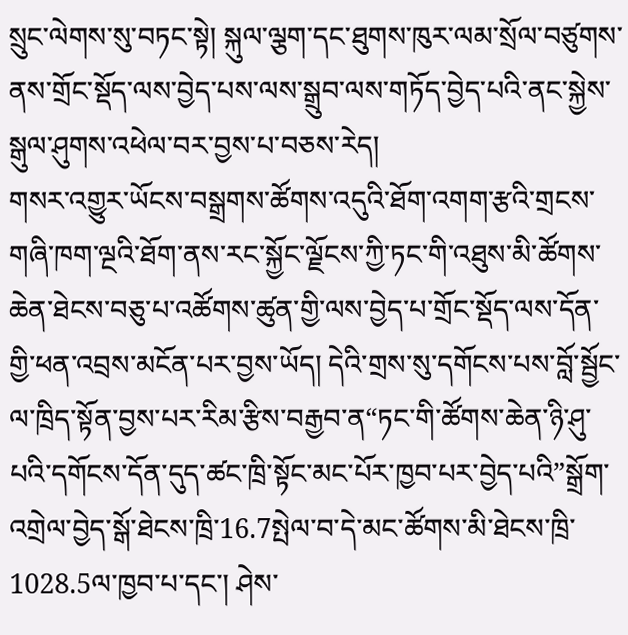སྲུང་ལེགས་སུ་བཏང་སྟེ། སྐུལ་ལྕག་དང་ཐུགས་ཁུར་ལམ་སྲོལ་བཙུགས་ནས་གྲོང་སྡོད་ལས་བྱེད་པས་ལས་སྒྲུབ་ལས་གཏོད་བྱེད་པའི་ནང་སྐྱེས་སྒུལ་ཤུགས་འཕེལ་བར་བྱས་པ་བཅས་རེད།
གསར་འགྱུར་ཡོངས་བསྒྲགས་ཚོགས་འདུའི་ཐོག་འགག་རྩའི་གྲངས་གཞི་ཁག་ལྔའི་ཐོག་ནས་རང་སྐྱོང་ལྗོངས་ཀྱི་ཏང་གི་འཐུས་མི་ཚོགས་ཆེན་ཐེངས་བཅུ་པ་འཚོགས་ཚུན་གྱི་ལས་བྱེད་པ་གྲོང་སྡོད་ལས་དོན་གྱི་ཕན་འབྲས་མངོན་པར་བྱས་ཡོད། དེའི་གྲས་སུ་དགོངས་པས་བློ་སྦྱོང་ལ་ཁྲིད་སྟོན་བྱས་པར་རིམ་རྩིས་བརྒྱབ་ན“ཏང་གི་ཚོགས་ཆེན་ཉི་ཤུ་པའི་དགོངས་དོན་དུད་ཚང་ཁྲི་སྟོང་མང་པོར་ཁྱབ་པར་བྱེད་པའི”སྒྲོག་འགྲེལ་བྱེད་སྒོ་ཐེངས་ཁྲི་16.7སྤེལ་བ་དེ་མང་ཚོགས་མི་ཐེངས་ཁྲི་1028.5ལ་ཁྱབ་པ་དང་། ཤེས་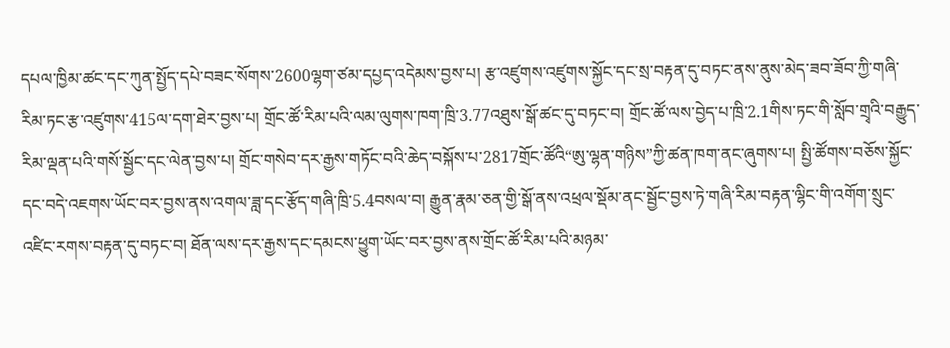དཔལ་ཁྱིམ་ཚང་དང་ཀུན་སྤྱོད་དཔེ་བཟང་སོགས་2600ལྷག་ཙམ་དཔྱད་འདེམས་བྱས་པ། རྩ་འཛུགས་འཛུགས་སྐྱོང་དང་སྲ་བརྟན་དུ་བཏང་ནས་ནུས་མེད་ཟབ་ཟོབ་ཀྱི་གཞི་རིམ་ཏང་རྩ་འཛུགས་415ལ་དག་ཐེར་བྱས་པ། གྲོང་ཚོ་རིམ་པའི་ལམ་ལུགས་ཁག་ཁྲི་3.77འཐུས་སྒོ་ཚང་དུ་བཏང་བ། གྲོང་ཚོ་ལས་བྱེད་པ་ཁྲི་2.1གིས་ཏང་གི་སློབ་གྲྭའི་བརྒྱུད་རིམ་ལྡན་པའི་གསོ་སྦྱོང་དང་ལེན་བྱས་པ། གྲོང་གསེབ་དར་རྒྱས་གཏོང་བའི་ཆེད་བསྐོས་པ་2817གྲོང་ཚོའི“ཨུ་ལྷན་གཉིས”ཀྱི་ཚན་ཁག་ནང་ཞུགས་པ། སྤྱི་ཚོགས་བཅོས་སྐྱོང་དང་བདེ་འཇགས་ཡོང་བར་བྱས་ནས་འགལ་ཟླ་དང་རྩོད་གཞི་ཁྲི་5.4བསལ་བ། རྒྱུན་རྣམ་ཅན་གྱི་སྒོ་ནས་འཕྲལ་སྡོམ་ནང་སྦྱོང་བྱས་ཏེ་གཞི་རིམ་བརྟན་ལྷིང་གི་འགོག་སྲུང་འཛིང་རགས་བརྟན་དུ་བཏང་བ། ཐོན་ལས་དར་རྒྱས་དང་དམངས་ཕྱུག་ཡོང་བར་བྱས་ནས་གྲོང་ཚོ་རིམ་པའི་མཉམ་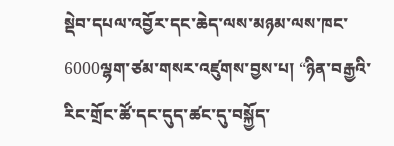སྡེབ་དཔལ་འབྱོར་དང་ཆེད་ལས་མཉམ་ལས་ཁང་6000ལྷག་ཙམ་གསར་འཛུགས་བྱས་པ། “ཉིན་བརྒྱའི་རིང་གྲོང་ཚོ་དང་དུད་ཚང་དུ་བསྐྱོད་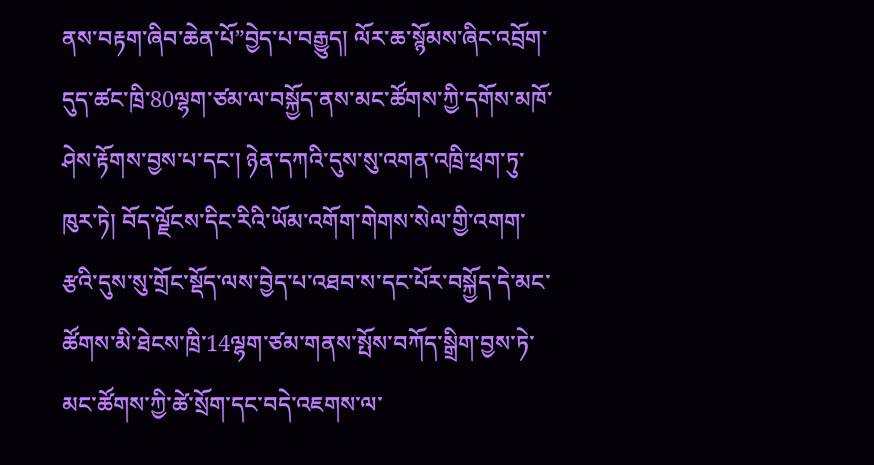ནས་བརྟག་ཞིབ་ཆེན་པོ”བྱེད་པ་བརྒྱུད། ལོར་ཆ་སྙོམས་ཞིང་འབྲོག་དུད་ཚང་ཁྲི་80ལྷག་ཙམ་ལ་བསྐྱོད་ནས་མང་ཚོགས་ཀྱི་དགོས་མཁོ་ཤེས་རྟོགས་བྱས་པ་དང་། ཉེན་དཀའི་དུས་སུ་འགན་འཁྲི་ཕྲག་ཏུ་ཁུར་ཏེ། བོད་ལྗོངས་དིང་རིའི་ཡོམ་འགོག་གེགས་སེལ་གྱི་འགག་རྩའི་དུས་སུ་གྲོང་སྡོད་ལས་བྱེད་པ་འཐབ་ས་དང་པོར་བསྐྱོད་དེ་མང་ཚོགས་མི་ཐེངས་ཁྲི་14ལྷག་ཙམ་གནས་སྤོས་བཀོད་སྒྲིག་བྱས་ཏེ་མང་ཚོགས་ཀྱི་ཚེ་སྲོག་དང་བདེ་འཇགས་ལ་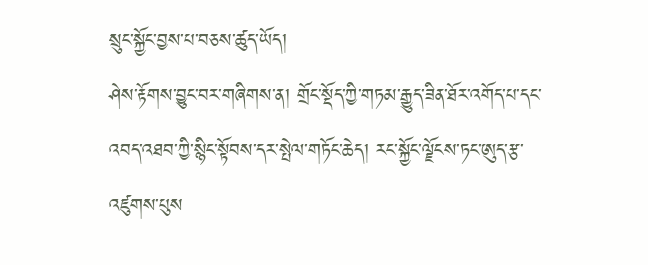སྲུང་སྐྱོང་བྱས་པ་བཅས་ཚུད་ཡོད།
ཤེས་རྟོགས་བྱུང་བར་གཞིགས་ན། གྲོང་སྡོད་ཀྱི་གཏམ་རྒྱུད་ཟིན་ཐོར་འགོད་པ་དང་འབད་འཐབ་ཀྱི་སྙིང་སྟོབས་དར་སྤེལ་གཏོང་ཆེད། རང་སྐྱོང་ལྗོངས་ཏང་ཨུད་རྩ་འཛུགས་པུས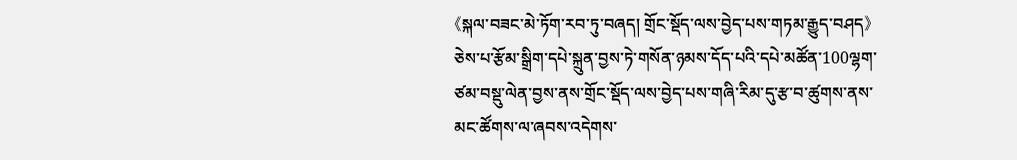《སྐལ་བཟང་མེ་ཏོག་རབ་ཏུ་བཞད། གྲོང་སྡོད་ལས་བྱེད་པས་གཏམ་རྒྱུད་བཤད》ཅེས་པ་རྩོམ་སྒྲིག་དཔེ་སྐྲུན་བྱས་ཏེ་གསོན་ཉམས་དོད་པའི་དཔེ་མཚོན་100ལྷག་ཙམ་བསྡུ་ལེན་བྱས་ནས་གྲོང་སྡོད་ལས་བྱེད་པས་གཞི་རིམ་དུ་རྩ་བ་ཚུགས་ནས་མང་ཚོགས་ལ་ཞབས་འདེགས་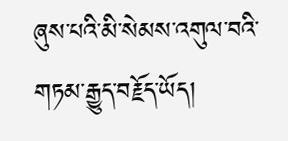ཞུས་པའི་མི་སེམས་འགུལ་བའི་གཏམ་རྒྱུད་བརྗོད་ཡོད།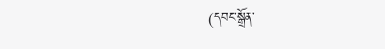(དབང་སྒྲོན་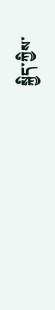སྐྱིད་ཀྱིས་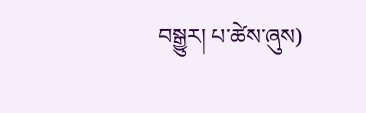བསྒྱུར། པ་ཚེས་ཞུས)